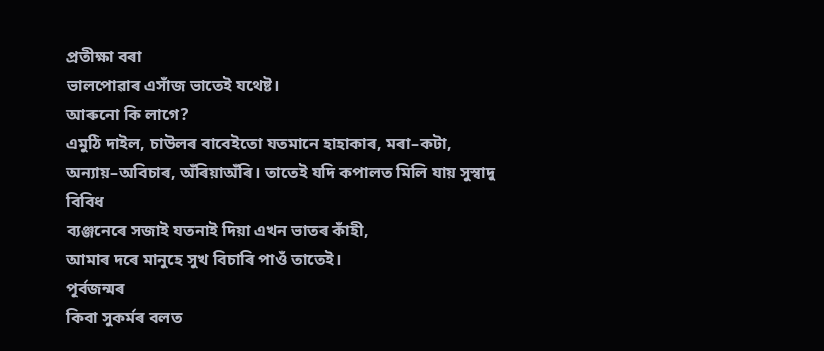প্ৰতীক্ষা বৰা
ভালপোৱাৰ এসাঁজ ভাতেই যথেষ্ট।
আৰুনো কি লাগে?
এমুঠি দাইল, চাউলৰ বাবেইতো যতমানে হাহাকাৰ, মৰা–কটা, অন্যায়–অবিচাৰ, অঁৰিয়াঅঁৰি। তাতেই যদি কপালত মিলি যায় সুস্বাদু বিবিধ
ব্যঞ্জনেৰে সজাই যতনাই দিয়া এখন ভাতৰ কাঁহী,
আমাৰ দৰে মানুহে সুখ বিচাৰি পাওঁ তাতেই।
পূৰ্বজন্মৰ
কিবা সুকৰ্মৰ বলত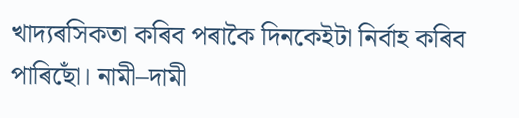খাদ্যৰসিকতা কৰিব পৰাকৈ দিনকেইটা নিৰ্বাহ কৰিব
পাৰিছোঁ। নামী–দামী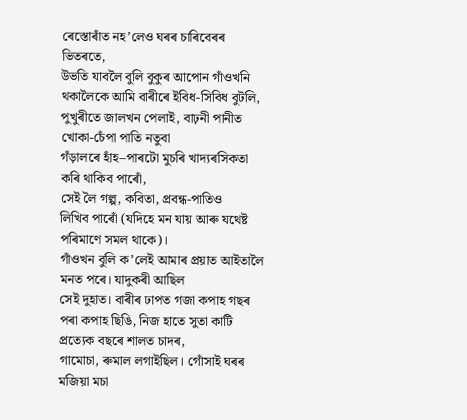ৰেস্তোৰাঁত নহ’লেও ঘৰৰ চাৰিবেৰৰ ভিতৰতে,
উভতি যাবলৈ বুলি বুকুৰ আপোন গাঁওখনি থকালৈকে আমি বাৰীৰে ইবিধ-সিবিধ বুটলি,
পুখুৰীতে জালখন পেলাই, বাঢ়নী পানীত খোকা-চেঁপা পাতি নতুবা
গঁড়ালৰে হাঁহ–পাৰটো মুচৰি খাদ্যৰসিকতা কৰি থাকিব পাৰোঁ,
সেই লৈ গল্প, কবিতা, প্ৰবন্ধ-পাতিও
লিখিব পাৰোঁ (যদিহে মন যায় আৰু যথেষ্ট পৰিমাণে সমল থাকে)।
গাঁওখন বুলি ক’লেই আমাৰ প্ৰয়াত আইতালৈ মনত পৰে। যাদুকৰী আছিল
সেই দুহাত। বাৰীৰ ঢাপত গজা কপাহ গছৰ পৰা কপাহ ছিঙি, নিজ হাতে সুতা কাটি প্ৰত্যেক বছৰে শালত চাদৰ,
গামোচা, ৰুমাল লগাইছিল। গোঁসাই ঘৰৰ মজিয়া মচা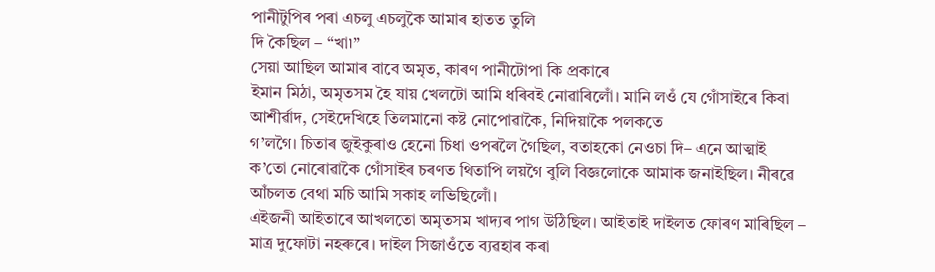পানীটুপিৰ পৰা এচলু এচলুকৈ আমাৰ হাতত তুলি
দি কৈছিল – “খা৷”
সেয়া আছিল আমাৰ বাবে অমৃত, কাৰণ পানীটোপা কি প্ৰকাৰে
ইমান মিঠা, অমৃতসম হৈ যায় খেলটো আমি ধৰিবই নোৱাৰিলোঁ। মানি লওঁ যে গোঁসাইৰে কিবা আশীৰ্ৱাদ, সেইদেখিহে তিলমানো কষ্ট নোপোৱাকৈ, নিদিয়াকৈ পলকতে
গ’লগৈ। চিতাৰ জুইকুৰাও হেনো চিধা ওপৰলৈ গৈছিল, বতাহকো নেওচা দি– এনে আত্মাই
ক’তো নোৰোৱাকৈ গোঁসাইৰ চৰণত থিতাপি লয়গৈ বুলি বিজ্ঞলোকে আমাক জনাইছিল। নীৰৱে আঁচলত বেথা মচি আমি সকাহ লভিছিলোঁ।
এইজনী আইতাৰে আখলতো অমৃতসম খাদ্যৰ পাগ উঠিছিল। আইতাই দাইলত ফোৰণ মাৰিছিল –
মাত্ৰ দুফোটা নহৰুৰে। দাইল সিজাওঁতে ব্যৱহাৰ কৰা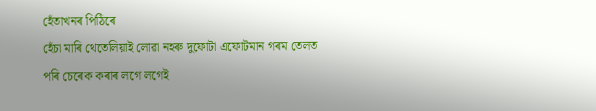হেঁতাখনৰ পিঠিৰে
হেঁচা মাৰি থেতেলিয়াই লোৱা নহৰু দুফোটা এফোটমান গৰম তেলত পৰি চেৰেক কৰাৰ লগে লগেই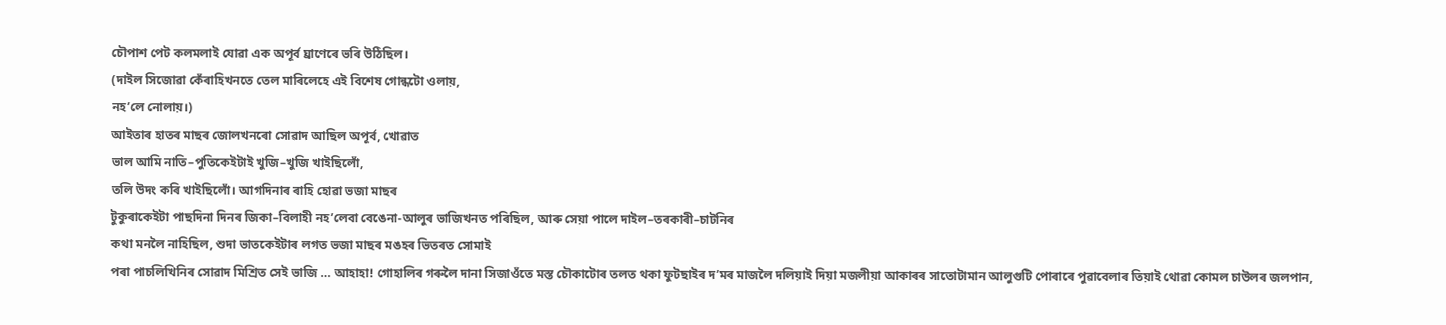চৌপাশ পেট কলমলাই যোৱা এক অপূৰ্ব ঘ্ৰাণেৰে ভৰি উঠিছিল।
(দাইল সিজোৱা কেঁৰাহিখনতে তেল মাৰিলেহে এই বিশেষ গোন্ধটো ওলায়,
নহ’লে নোলায়।)
আইতাৰ হাতৰ মাছৰ জোলখনৰো সোৱাদ আছিল অপূৰ্ব, খোৱাত
ভাল আমি নাতি–পুতিকেইটাই খুজি–খুজি খাইছিলোঁ,
তলি উদং কৰি খাইছিলোঁ। আগদিনাৰ ৰাহি হোৱা ভজা মাছৰ
টুকুৰাকেইটা পাছদিনা দিনৰ জিকা–বিলাহী নহ’লেবা বেঙেনা-আলুৰ ভাজিখনত পৰিছিল, আৰু সেয়া পালে দাইল–তৰকাৰী–চাটনিৰ
কথা মনলৈ নাহিছিল, শুদা ভাতকেইটাৰ লগত ভজা মাছৰ মঙহৰ ভিতৰত সোমাই
পৰা পাচলিখিনিৰ সোৱাদ মিশ্ৰিত সেই ভাজি … আহাহা! গোহালিৰ গৰুলৈ দানা সিজাওঁতে মস্ত চৌকাটোৰ তলত থকা ফুটছাইৰ দ’মৰ মাজলৈ দলিয়াই দিয়া মজলীয়া আকাৰৰ সাতোটামান আলুগুটি পোৰাৰে পুৱাবেলাৰ তিয়াই থোৱা কোমল চাউলৰ জলপান,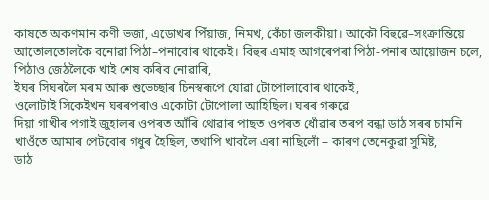কাষতে অকণমান কণী ভজা, এডোখৰ পিঁয়াজ, নিমখ, কেঁচা জলকীয়া। আকৌ বিহুৱে–সংক্ৰান্তিয়ে আতোলতোলকৈ বনোৱা পিঠা–পনাবোৰ থাকেই। বিহুৰ এমাহ আগৰেপৰা পিঠা-পনাৰ আয়োজন চলে, পিঠাও জেঠলৈকে খাই শেষ কৰিব নোৱাৰি,
ইঘৰ সিঘৰলৈ মৰম আৰু শুভেচ্ছাৰ চিনস্বৰূপে যোৱা টোপোলাবোৰ থাকেই,
ওলোটাই সিকেইখন ঘৰৰপৰাও একোটা টোপোলা আহিছিল। ঘৰৰ গৰুৱে
দিয়া গাখীৰ পগাই জুহালৰ ওপৰত আঁৰি থোৱাৰ পাছত ওপৰত ধোঁৱাৰ তৰপ বন্ধা ডাঠ সৰৰ চামনি
খাওঁতে আমাৰ পেটবোৰ গধুৰ হৈছিল, তথাপি খাবলৈ এৰা নাছিলোঁ – কাৰণ তেনেকুৱা সুমিষ্ট,
ডাঠ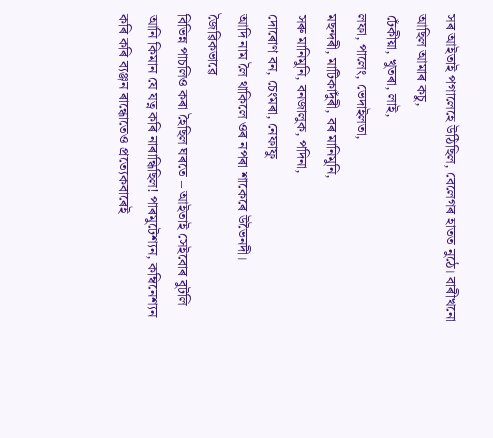সৰ আইতাই পগালেহে উঠিছিল, বেলেগৰ হাতত নুঠে। বাৰীখনো আছিল আমাৰ কচু,
ঢেঁকীয়া, খুতৰা, লাই,
লফা, পালেং, ভেদাইলতা,
মছন্দৰী, মাটিকাদুঁৰী, বৰ মানিমুনি,
সৰু মানিমুনি, বনজালুক, পদিনা,
দোৰোণ বন, চেংমৰা, নেফাফু
আদি নাম লৈ থাকিলে ওৰ নপৰা শাকেৰে উভৈনদী। জৈৱিকভাৱে
বিভিন্ন পাচলিও কৰা হৈছিল ঘৰতে – আইতাই সেইবোৰ বুটলি আনি কিমান যে যত্ন কৰি নাৰান্ধিছিল! পাৰমুটেশ্যন, কম্বিনেশ্যন কৰি কৰি ব্যঞ্জন ৰান্ধোতেও প্ৰত্যেকবাৰেই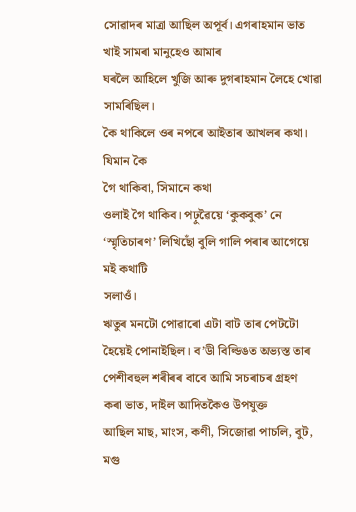সোৱাদৰ মাত্ৰা আছিল অপূৰ্ব। এগৰাহমান ভাত খাই সামৰা মানুহেও আমাৰ
ঘৰলৈ আহিলে খুজি আৰু দুগৰাহমান লৈহে খোৱা সামৰিছিল।
কৈ থাকিলে ওৰ নপৰে আইতাৰ আখলৰ কথা। যিমান কৈ
গৈ থাকিবা, সিমানে কথা
ওলাই গৈ থাকিব। পঢ়ুৱৈয়ে ‘কুকবুক’ নে ‘স্মৃতিচাৰণ’ লিখিছোঁ বুলি গালি পৰাৰ আগেয়ে মই কথাটি
সলাওঁ।
ঋতুৰ মনটো পোৱাৰো এটা বাট তাৰ পেটটো হৈয়েই পোনাইছিল। ব’ডী বিল্ডিঙত অভ্যস্ত তাৰ পেশীবহুল শৰীৰৰ বাবে আমি সচৰাচৰ গ্ৰহণ
কৰা ভাত, দাইল আদিতকৈও উপযুক্ত
আছিল মাছ, মাংস, কণী, সিজোৱা পাচলি, বুট, মগু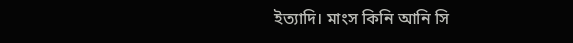ইত্যাদি। মাংস কিনি আনি সি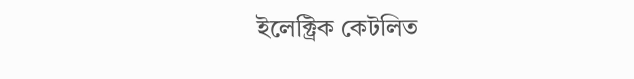ইলেক্ট্ৰিক কেটলিত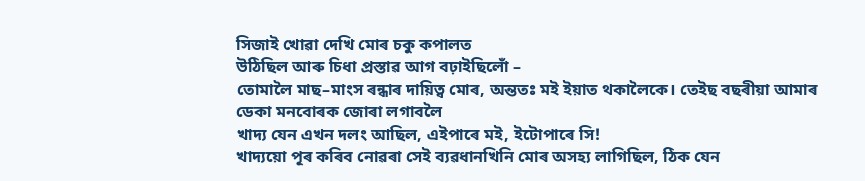সিজাই খোৱা দেখি মোৰ চকু কপালত
উঠিছিল আৰু চিধা প্ৰস্তাৱ আগ বঢ়াইছিলোঁ –
তোমালৈ মাছ–মাংস ৰন্ধাৰ দায়িত্ব মোৰ, অন্ততঃ মই ইয়াত থকালৈকে। তেইছ বছৰীয়া আমাৰ ডেকা মনবোৰক জোৰা লগাবলৈ
খাদ্য যেন এখন দলং আছিল, এইপাৰে মই, ইটোপাৰে সি!
খাদ্যয়ো পূৰ কৰিব নোৱৰা সেই ব্যৱধানখিনি মোৰ অসহ্য লাগিছিল, ঠিক যেন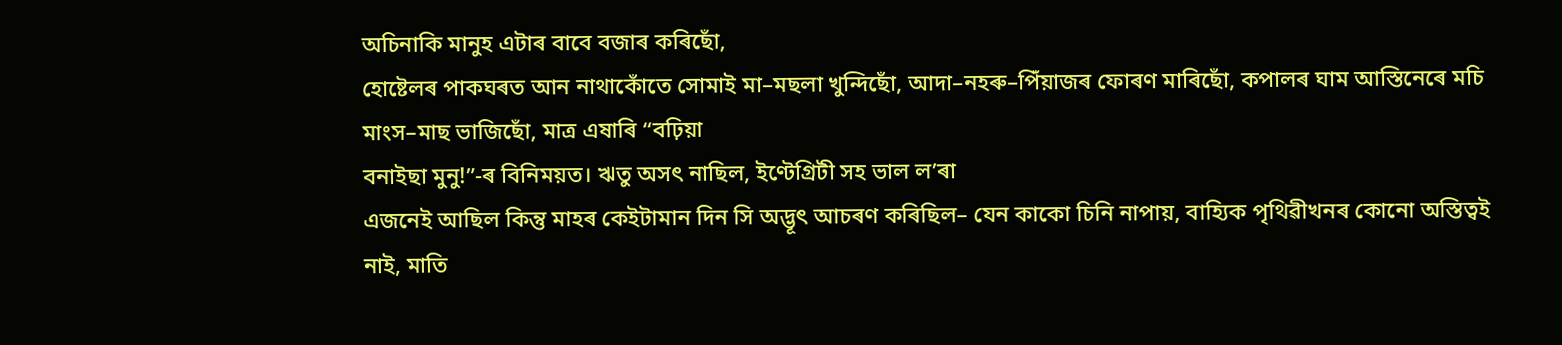অচিনাকি মানুহ এটাৰ বাবে বজাৰ কৰিছোঁ,
হোষ্টেলৰ পাকঘৰত আন নাথাকোঁতে সোমাই মা–মছলা খুন্দিছোঁ, আদা–নহৰু–পিঁয়াজৰ ফোৰণ মাৰিছোঁ, কপালৰ ঘাম আস্তিনেৰে মচি মাংস–মাছ ভাজিছোঁ, মাত্ৰ এষাৰি “বঢ়িয়া
বনাইছা মুনু!”-ৰ বিনিময়ত। ঋতু অসৎ নাছিল, ইণ্টেগ্ৰিটী সহ ভাল ল’ৰা
এজনেই আছিল কিন্তু মাহৰ কেইটামান দিন সি অদ্ভূৎ আচৰণ কৰিছিল– যেন কাকো চিনি নাপায়, বাহ্যিক পৃথিৱীখনৰ কোনো অস্তিত্বই
নাই, মাতি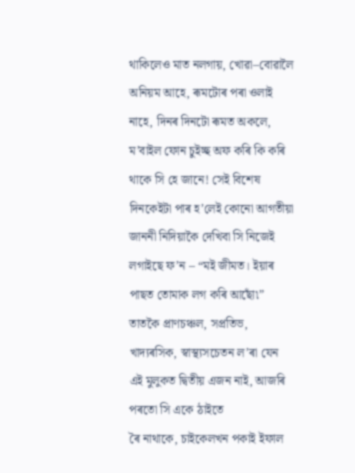থাকিলেও মাত নলগায়, খোৱা–বোৱালৈ অনিয়ম আহে, ৰূমটোৰ পৰা ওলাই নাহে, দিনৰ দিনটো ৰূমত অকলে, ম’বাইল ফোন চুইচ্ছ অফ কৰি কি কৰি
থাকে সি হে জানে! সেই বিশেষ দিনকেইটা পাৰ হ’লেই কোনো আগতীয়া জাননী নিদিয়াকৈ দেখিবা সি নিজেই লগাইছে ফ’ন – “মই জীমত। ইয়াৰ পাছত তোমাক লগ কৰি আছোঁ৷”
তাতকৈ প্ৰাণচঞ্চল, সপ্ৰতিভ, খাদ্যৰসিক, স্বাস্থ্যসচেতন ল’ৰা যেন এই মুলুকত দ্বিতীয় এজন নাই, আজৰি পৰতো সি একে ঠাইতে
ৰৈ নাথাকে, চাইকেলখন পকাই ইফাল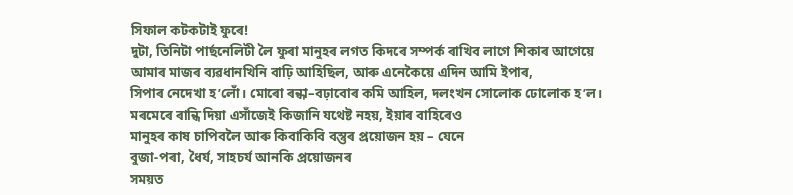সিফাল কটকটাই ফুৰে!
দুটা, তিনিটা পাৰ্ছনেলিটী লৈ ফুৰা মানুহৰ লগত কিদৰে সম্পৰ্ক ৰাখিব লাগে শিকাৰ আগেয়ে
আমাৰ মাজৰ ব্যৱধানখিনি বাঢ়ি আহিছিল, আৰু এনেকৈয়ে এদিন আমি ইপাৰ,
সিপাৰ নেদেখা হ’লোঁ। মোৰো ৰন্ধা–বঢ়াবোৰ কমি আহিল, দলংখন সোলোক ঢোলোক হ’ল। মৰমেৰে ৰান্ধি দিয়া এসাঁজেই কিজানি যথেষ্ট নহয়, ইয়াৰ বাহিৰেও
মানুহৰ কাষ চাপিবলৈ আৰু কিবাকিবি বস্তুৰ প্ৰয়োজন হয় – যেনে
বুজা-পৰা, ধৈৰ্য, সাহচৰ্য আনকি প্ৰয়োজনৰ
সময়ত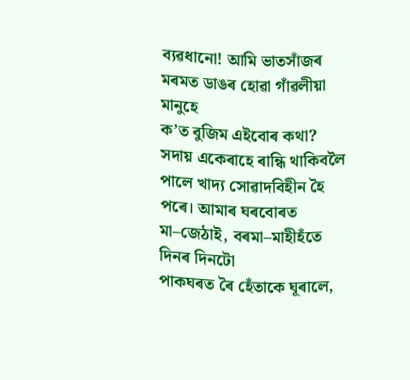ব্যৱধানো! আমি ভাতসাঁজৰ মৰমত ডাঙৰ হোৱা গাঁৱলীয়া মানুহে
ক’ত বুজিম এইবোৰ কথা?
সদায় একেৰাহে ৰান্ধি থাকিবলৈ পালে খাদ্য সোৱাদবিহীন হৈ পৰে। আমাৰ ঘৰবোৰত মা–জেঠাই, বৰমা–মাহীহঁতে দিনৰ দিনটো
পাকঘৰত ৰৈ হেঁতাকে ঘূৰালে,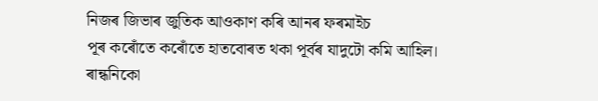নিজৰ জিভাৰ জুতিক আওকাণ কৰি আনৰ ফৰমাইচ
পূৰ কৰোঁতে কৰোঁতে হাতবোৰত থকা পূৰ্বৰ যাদুটো কমি আহিল। ৰান্ধনিকো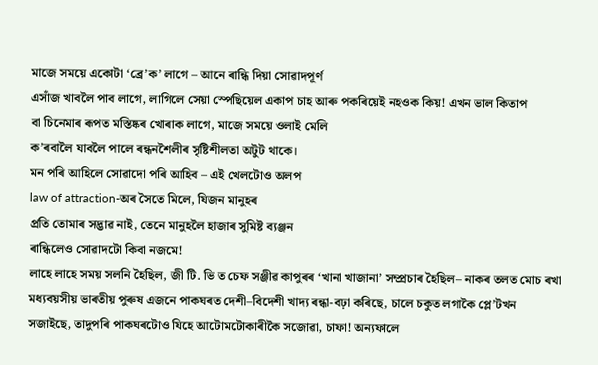মাজে সময়ে একোটা ‘ব্ৰে’ক’ লাগে – আনে ৰান্ধি দিয়া সোৱাদপূৰ্ণ
এসাঁজ খাবলৈ পাব লাগে, লাগিলে সেয়া স্পেছিয়েল একাপ চাহ আৰু পকৰিয়েই নহওক কিয়! এখন ভাল কিতাপ
বা চিনেমাৰ ৰূপত মস্তিষ্কৰ খোৰাক লাগে, মাজে সময়ে ওলাই মেলি
ক’ৰবালৈ যাবলৈ পালে ৰন্ধনশৈলীৰ সৃষ্টিশীলতা অটুট থাকে।
মন পৰি আহিলে সোৱাদো পৰি আহিব – এই খেলটোও অলপ
law of attraction-অৰ সৈতে মিলে, যিজন মানুহৰ
প্ৰতি তোমাৰ সদ্ভাৱ নাই, তেনে মানুহলৈ হাজাৰ সুমিষ্ট ব্যঞ্জন
ৰান্ধিলেও সোৱাদটো কিবা নজমে!
লাহে লাহে সময় সলনি হৈছিল, জী টি. ভি ত চেফ সঞ্জীৱ কাপুৰৰ ‘খানা খাজানা’ সম্প্ৰচাৰ হৈছিল– নাকৰ তলত মোচ ৰখা মধ্যবয়সীয় ভাৰতীয় পুৰুষ এজনে পাকঘৰত দেশী–বিদেশী খাদ্য ৰন্ধা-বঢ়া কৰিছে, চালে চকুত লগাকৈ প্লে’টখন
সজাইছে, তাদুপৰি পাকঘৰটোও যিহে আটোমটোকাৰীকৈ সজোৱা, চাফা! অন্যফালে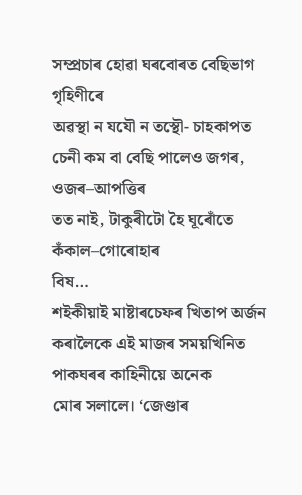সম্প্ৰচাৰ হোৱা ঘৰবোৰত বেছিভাগ গৃহিণীৰে
অৱস্থা ন যযৌ ন তস্থৌ- চাহকাপত
চেনী কম বা বেছি পালেও জগৰ, ওজৰ–আপত্তিৰ
তত নাই, টাকুৰীটো হৈ ঘূৰোঁতে কঁকাল–গোৰোহাৰ
বিষ…
শইকীয়াই মাষ্টাৰচেফৰ খিতাপ অৰ্জন কৰালৈকে এই মাজৰ সময়খিনিত পাকঘৰৰ কাহিনীয়ে অনেক
মোৰ সলালে। ‘জেণ্ডাৰ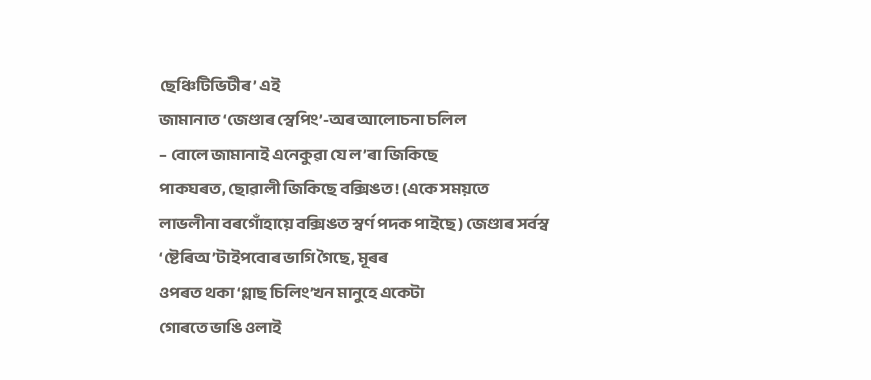ছেঞ্চিটিভিটীৰ’ এই
জামানাত ‘জেণ্ডাৰ স্বেপিং’-অৰ আলোচনা চলিল
– বোলে জামানাই এনেকুৱা যে ল’ৰা জিকিছে
পাকঘৰত, ছোৱালী জিকিছে বক্সিঙত! (একে সময়তে
লাভলীনা বৰগোঁহায়ে বক্সিঙত স্বৰ্ণ পদক পাইছে) জেণ্ডাৰ সৰ্বস্ব ‘ষ্টেৰিঅ’টাইপবোৰ ভাগি গৈছে, মূৰৰ
ওপৰত থকা ‘গ্লাছ চিলিং’খন মানুহে একেটা
গোৰতে ভাঙি ওলাই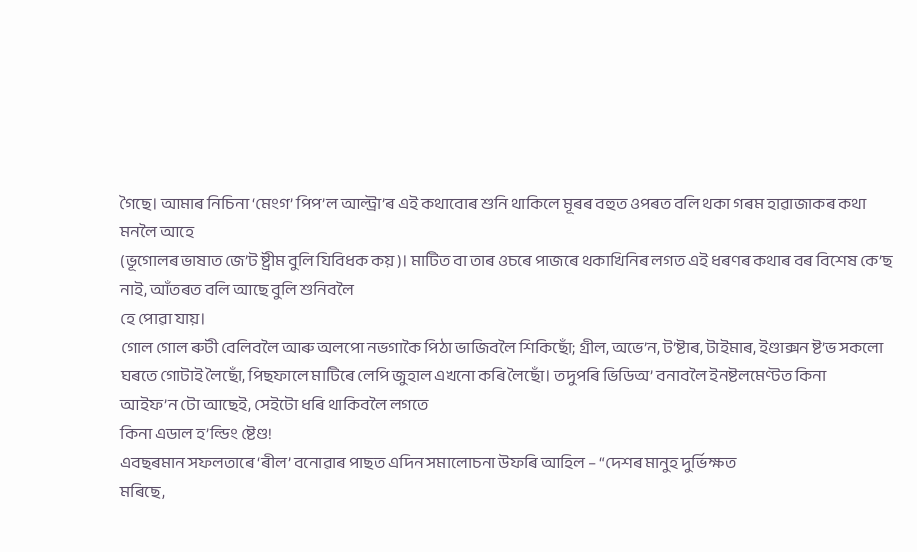গৈছে। আমাৰ নিচিনা ‘মেংগ’ পিপ’ল আল্ট্ৰা’ৰ এই কথাবোৰ শুনি থাকিলে মূৰৰ বহুত ওপৰত বলি থকা গৰম হাৱাজাকৰ কথা মনলৈ আহে
(ভূগোলৰ ভাষাত জে’ট ষ্ট্ৰীম বুলি যিবিধক কয়)। মাটিত বা তাৰ ওচৰে পাজৰে থকাখিনিৰ লগত এই ধৰণৰ কথাৰ বৰ বিশেষ কে’ছ
নাই, আঁতৰত বলি আছে বুলি শুনিবলৈ
হে পোৱা যায়।
গোল গোল ৰুটী বেলিবলৈ আৰু অলপো নভগাকৈ পিঠা ভাজিবলৈ শিকিছোঁ; গ্ৰীল, অভে’ন, ট’ষ্টাৰ, টাইমাৰ, ইণ্ডাক্সন ষ্ট’ভ সকলো ঘৰতে গোটাই লৈছোঁ, পিছফালে মাটিৰে লেপি জুহাল এখনো কৰি লৈছোঁ। তদুপৰি ভিডিঅ’ বনাবলৈ ইনষ্টলমেণ্টত কিনা
আইফ’ন টো আছেই, সেইটো ধৰি থাকিবলৈ লগতে
কিনা এডাল হ’ল্ডিং ষ্টেণ্ড!
এবছৰমান সফলতাৰে ‘ৰীল’ বনোৱাৰ পাছত এদিন সমালোচনা উফৰি আহিল – “দেশৰ মানুহ দুৰ্ভিক্ষত
মৰিছে,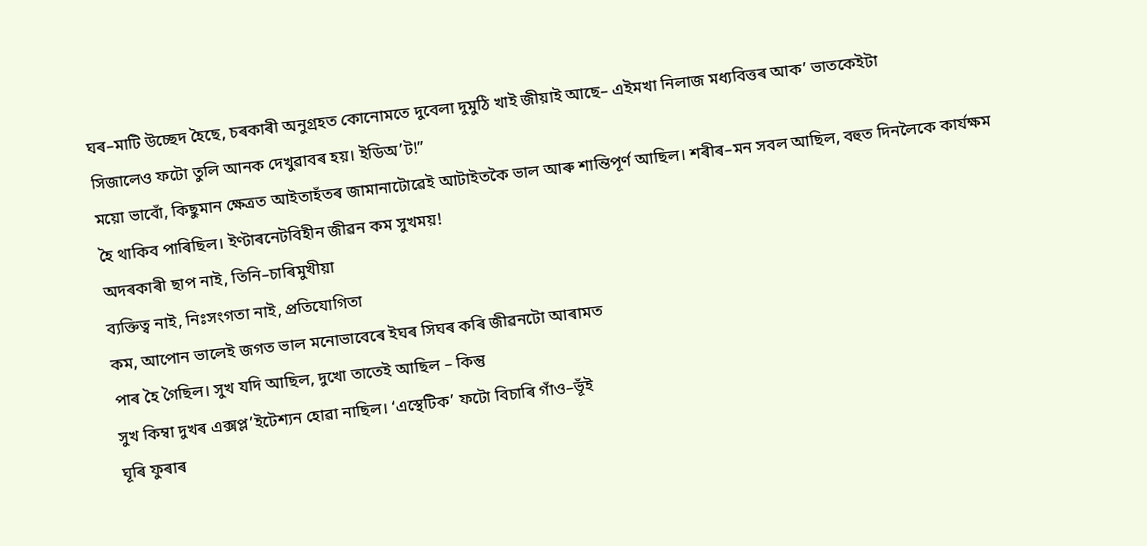ঘৰ–মাটি উচ্ছেদ হৈছে, চৰকাৰী অনুগ্ৰহত কোনোমতে দুবেলা দুমুঠি খাই জীয়াই আছে– এইমখা নিলাজ মধ্যবিত্তৰ আক’ ভাতকেইটা
সিজালেও ফটো তুলি আনক দেখুৱাবৰ হয়। ইডিঅ’ট!”
ময়ো ভাবোঁ, কিছুমান ক্ষেত্ৰত আইতাহঁতৰ জামানাটোৱেই আটাইতকৈ ভাল আৰু শান্তিপূৰ্ণ আছিল। শৰীৰ–মন সবল আছিল, বহুত দিনলৈকে কাৰ্যক্ষম হৈ থাকিব পাৰিছিল। ইণ্টাৰনেটবিহীন জীৱন কম সুখময়!
অদৰকাৰী ছাপ নাই, তিনি–চাৰিমুখীয়া
ব্যক্তিত্ব নাই, নিঃসংগতা নাই, প্ৰতিযোগিতা
কম, আপোন ভালেই জগত ভাল মনোভাবেৰে ইঘৰ সিঘৰ কৰি জীৱনটো আৰামত
পাৰ হৈ গৈছিল। সুখ যদি আছিল, দুখো তাতেই আছিল – কিন্তু
সুখ কিম্বা দুখৰ এক্সপ্ল’ইটেশ্যন হোৱা নাছিল। ‘এস্থেটিক’ ফটো বিচাৰি গাঁও–ভূঁই
ঘূৰি ফুৰাৰ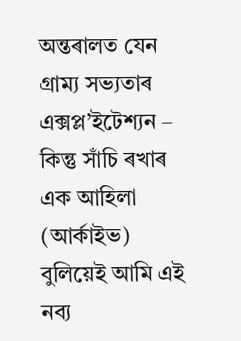অন্তৰালত যেন গ্ৰাম্য সভ্যতাৰ এক্সপ্ল’ইটেশ্যন –
কিন্তু সাঁচি ৰখাৰ এক আহিলা
(আৰ্কাইভ) বুলিয়েই আমি এই নব্য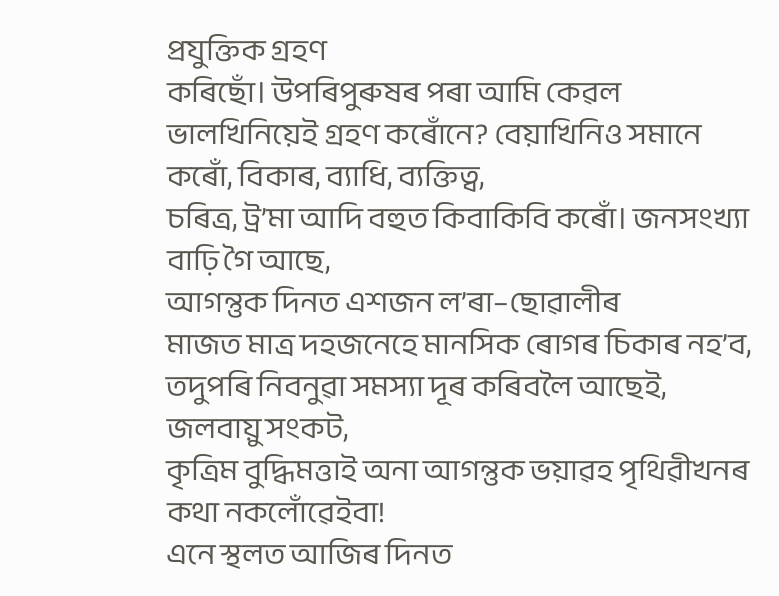প্ৰযুক্তিক গ্ৰহণ
কৰিছোঁ। উপৰিপুৰুষৰ পৰা আমি কেৱল ভালখিনিয়েই গ্ৰহণ কৰোঁনে? বেয়াখিনিও সমানে কৰোঁ, বিকাৰ, ব্যাধি, ব্যক্তিত্ব,
চৰিত্ৰ, ট্ৰ’মা আদি বহুত কিবাকিবি কৰোঁ। জনসংখ্যা বাঢ়ি গৈ আছে,
আগন্তুক দিনত এশজন ল’ৰা–ছোৱালীৰ
মাজত মাত্ৰ দহজনেহে মানসিক ৰোগৰ চিকাৰ নহ’ব, তদুপৰি নিবনুৱা সমস্যা দূৰ কৰিবলৈ আছেই, জলবায়ু সংকট,
কৃত্ৰিম বুদ্ধিমত্তাই অনা আগন্তুক ভয়াৱহ পৃথিৱীখনৰ কথা নকলোঁৱেইবা!
এনে স্থলত আজিৰ দিনত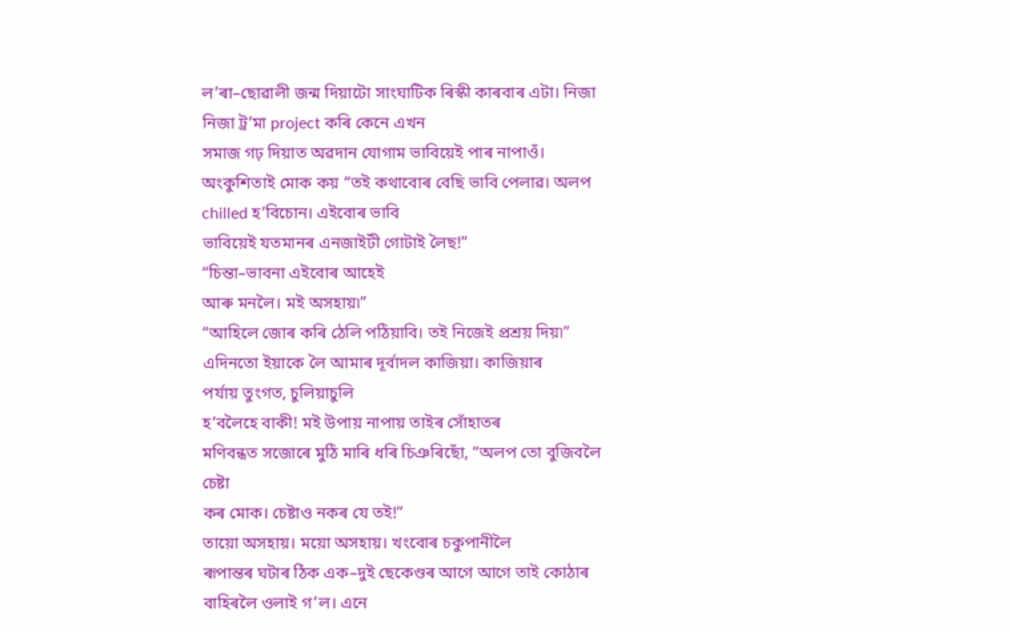ল’ৰা–ছোৱালী জন্ম দিয়াটো সাংঘাটিক ৰিস্কী কাৰবাৰ এটা। নিজা নিজা ট্ৰ’মা project কৰি কেনে এখন
সমাজ গঢ় দিয়াত অৱদান যোগাম ভাবিয়েই পাৰ নাপাওঁ।
অংকুশিতাই মোক কয় “তই কথাবোৰ বেছি ভাবি পেলাৱ। অলপ
chilled হ’বিচোন। এইবোৰ ভাবি
ভাবিয়েই যতমানৰ এনজাইটী গোটাই লৈছ!”
“চিন্তা–ভাবনা এইবোৰ আহেই
আৰু মনলৈ। মই অসহায়৷”
“আহিলে জোৰ কৰি ঠেলি পঠিয়াবি। তই নিজেই প্ৰশ্ৰয় দিয়৷”
এদিনতো ইয়াকে লৈ আমাৰ দূৰ্বাদল কাজিয়া। কাজিয়াৰ
পৰ্যায় তুংগত, চুলিয়াচুলি
হ’বলৈহে বাকী! মই উপায় নাপায় তাইৰ সোঁহাতৰ
মণিবন্ধত সজোৰে মুঠি মাৰি ধৰি চিঞৰিছোঁ, “অলপ তো বুজিবলৈ চেষ্টা
কৰ মোক। চেষ্টাও নকৰ যে তই!”
তায়ো অসহায়। ময়ো অসহায়। খংবোৰ চকুপানীলৈ
ৰূপান্তৰ ঘটাৰ ঠিক এক–দুই ছেকেণ্ডৰ আগে আগে তাই কোঠাৰ বাহিৰলৈ ওলাই গ’ল। এনে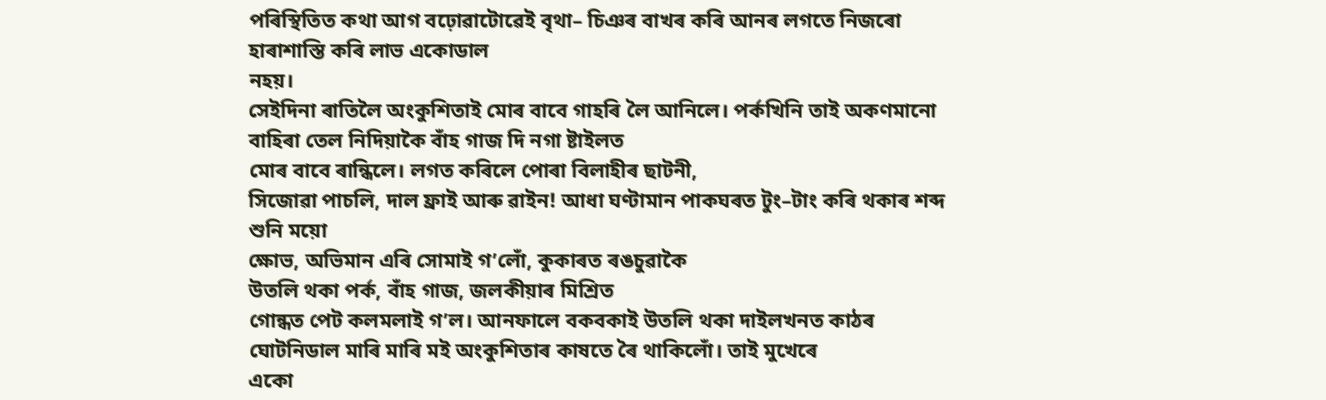পৰিস্থিতিত কথা আগ বঢ়োৱাটোৱেই বৃথা– চিঞৰ বাখৰ কৰি আনৰ লগতে নিজৰো হাৰাশাস্তি কৰি লাভ একোডাল
নহয়।
সেইদিনা ৰাতিলৈ অংকুশিতাই মোৰ বাবে গাহৰি লৈ আনিলে। পৰ্কখিনি তাই অকণমানো বাহিৰা তেল নিদিয়াকৈ বাঁহ গাজ দি নগা ষ্টাইলত
মোৰ বাবে ৰান্ধিলে। লগত কৰিলে পোৰা বিলাহীৰ ছাটনী,
সিজোৱা পাচলি, দাল ফ্ৰাই আৰু ৱাইন! আধা ঘণ্টামান পাকঘৰত টুং–টাং কৰি থকাৰ শব্দ শুনি ময়ো
ক্ষোভ, অভিমান এৰি সোমাই গ’লোঁ, কুকাৰত ৰঙচুৱাকৈ
উতলি থকা পৰ্ক, বাঁহ গাজ, জলকীয়াৰ মিশ্ৰিত
গোন্ধত পেট কলমলাই গ’ল। আনফালে বকবকাই উতলি থকা দাইলখনত কাঠৰ
ঘোটনিডাল মাৰি মাৰি মই অংকুশিতাৰ কাষতে ৰৈ থাকিলোঁ। তাই মুখেৰে
একো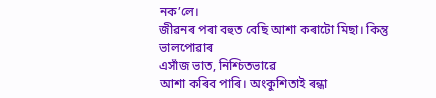নক’লে।
জীৱনৰ পৰা বহুত বেছি আশা কৰাটো মিছা। কিন্তু ভালপোৱাৰ
এসাঁজ ভাত, নিশ্চিতভাৱে
আশা কৰিব পাৰি। অংকুশিতাই ৰন্ধা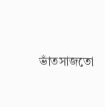ভাঁতসাজতো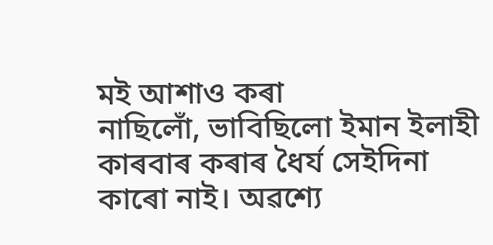মই আশাও কৰা
নাছিলোঁ, ভাবিছিলো ইমান ইলাহী
কাৰবাৰ কৰাৰ ধৈৰ্য সেইদিনা কাৰো নাই। অৱশ্যে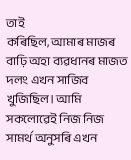তাই
কৰিছিল, আমাৰ মাজৰ বাঢ়ি অহা ব্যৱধানৰ মাজত
দলং এখন সাজিব খুজিছিল। আমি সকলোৱেই নিজ নিজ সামৰ্থ অনুসৰি এখন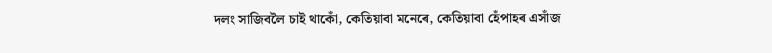দলং সাজিবলৈ চাই থাকোঁ, কেতিয়াবা মনেৰে, কেতিয়াবা হেঁপাহৰ এসাঁজ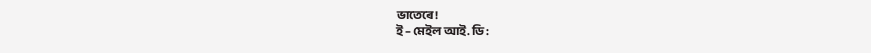ভাতেৰে!
ই – মেইল আই. ডি :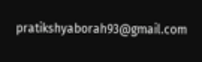pratikshyaborah93@gmail.com